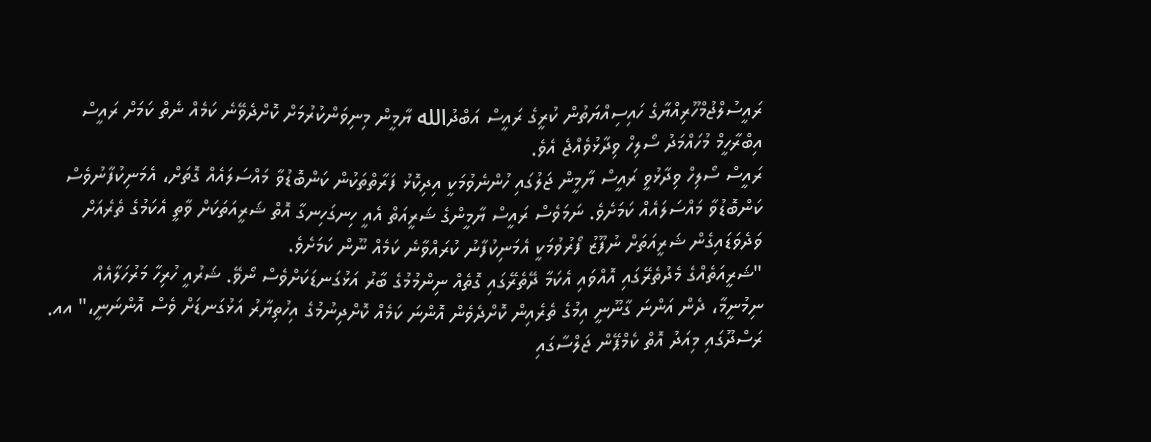ރައީސުލްޖުމްހޫރިއްޔާގެ ހައިސިއްޔަތުން ކުރީގެ ރައީސް އަބްދުالله ޔާމީން މިނިވަންކުރުމަށް ކޮށްދެވޭނެ ކަމެއް ނެތް ކަމަށް ރައީސް އިބްރާހީމް މުހައްމަދު ސޯލިހް ވިދާޅުވެއްޖެ އެވެ.
ރައީސް ސޯލިހް ވިދާޅުވީ ރައީސް ޔާމީން ޖަލުގައި ހުންނެވުމަކީ އިދިކޮޅު ފަރާތްތަކުން ކަންބޮޑުވާ މައްސަލައެއް ގޮތަށް، އެމަނިކުފާނުވެސް ކަންބޮޑުވާ މައްސަލައެއް ކަމަށެވެ. ނަމަވެސް ރައީސް ޔާމީންގެ ޝަރީއަތް އެއީ ހިނގަހިނގާ އޮތް ޝަރީއަތަކަށް ވާތީ އެކަމުގެ ތެރެއަށް ވަދެވަޑައިގެން ޝަރީއަތަށް ނުފޫޒު ފޯރުވުމަކީ އެމަނިކުފާނު ކުރައްވާނެ ކަމެއް ނޫން ކަމަށެވެ.
"ޝަރީއަތެއްގެ މެދުތެރޭގައި އޮއްވައި އެކަމާ ދޭތެރޭގައި ގޮތެއް ނިންމުމުގެ ބާރު އަޅުގަނޑަކަށްވެސް ނޯވޭ. ޝަރުއީ ހުރިހާ މަރުހަލާއެއް ނިމުނީމާ، ދެން އަންނަ ގާނޫނީ އިމުގެ ތެރެއިން ކޮށްދެވެން އޮންނަ ކަމެއް ކޮށްދިނުމުގެ އިހުތިޔާރު އަޅުގަނޑަށް ވެސް އޮންނަނީ،" އއ. ރަސްދޫގައި މިއަދު އޮތް ކެމްޕޭން ޖަލްސާގައި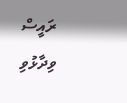ރައީސް ވިދާޅުވި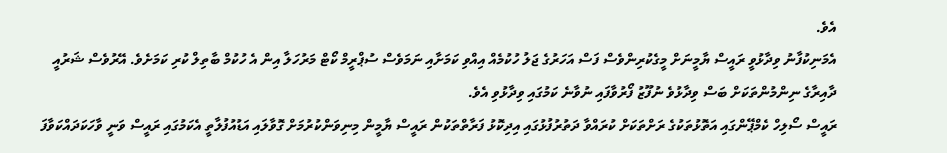އެވެ.
އެމަނިކުފާނު ވިދާޅުވީ ރައީސް ޔާމީނަށް މީގެކުރިންވެސް ފަސް އަހަރުގެ ޖަލު ހުކުމެއް އިއްވި ކަމަށާއި ނަމަވެސް ސުޕްރީމް ކޯޓް މަރުހަލާ އިން އެ ހުކުމް ބާތިލް ކުރި ކަމަށެވެ. އޭރުވެސް ޝަރުއީ ދާއިރާގެ ނިންމުންތަކަށް ބަސް ވިދާޅުވެ ނުފޫޒު ފޯރުވާފައި ނުވާނެ ކަމުގައި ވިދާޅުވި އެވެ.
ރައީސް ސޯލިހް ކެމްޕޭންގައި އަތޮޅުތަކުގެ ރަށްތަކަށް ކުރައްވާ ދަތުރުފުޅުގައި އިދިކޮޅު ފަރާތްތަކުން ރައީސް ޔާމީން މިނިވަންކުރުމަށް ގޮވާލައި އަޑުއުފުލާތީ އެކަމުގައި ރައީސް ވަނީ ވާހަކަދައްކަވާފަ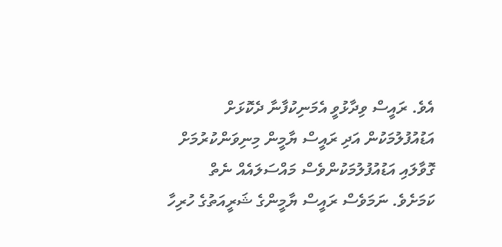އެވެ. ރައީސް ވިދާޅުވީ އެމަނިކުފާނާ ދެކޮޅަށް އަޑުއުފުލުމަކުން އަދި ރައީސް ޔާމީން މިނިވަންކުރުމަށް ގޮވާލައި އަޑުއުފުލުމަކުންވެސް މައްސަލައެއް ނެތް ކަމަށެވެ. ނަމަވެސް ރައީސް ޔާމީންގެ ޝަރީއަތުގެ ހުރިހާ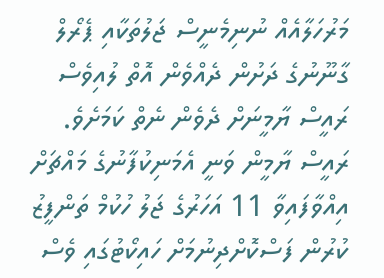މަރުހަލާއެއް ނުނިމެނީސް ޖަލުތަކާއި ޕެރޯލް ގާނޫނުގެ ދަށުން ދެއްވެން އޮތް ލުއިވެސް ރައީސް ޔާމީނަށް ދެވެން ނެތް ކަމަށެވެ.
ރައީސް ޔާމީން ވަނީ އެމަނިކުފާނުގެ މައްޗަށް އިއްވާފައިވާ 11 އަހަރުގެ ޖަލު ހުކުމް ތަންފީޒު ކުރުން ފަސްކޮށްދިނުމަށް ހައިކޯޓުގައި ވެސް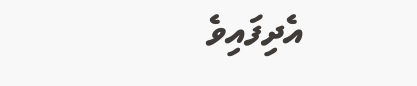އެދިފައިވެ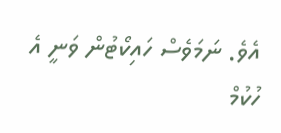އެވެ. ނަމަވެސް ހައިކޯޓުން ވަނީ އެ ހުކުމް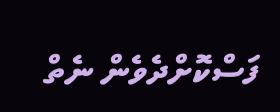ފަސްކޮށްދެވެން ނެތް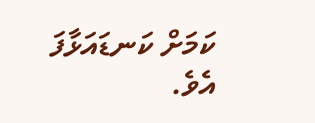ކަމަށް ކަނޑައަޅާފަ އެވެ.